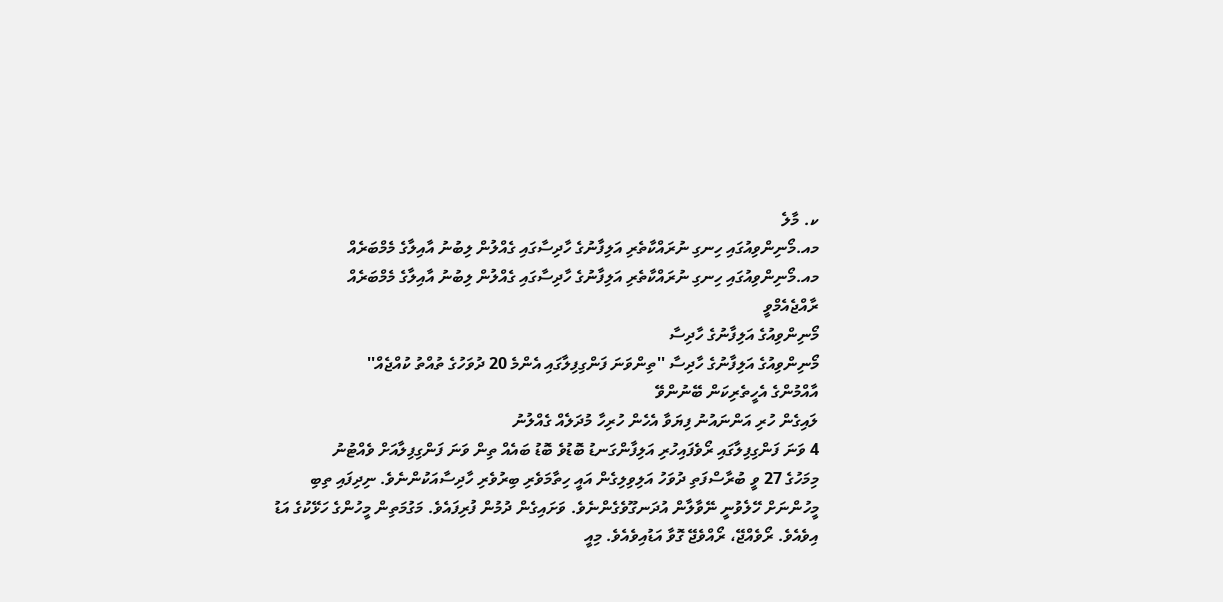ކ. މާލެ
މއ.މޯނިންވިއުގައި ހިނގި ނުރައްކާތެރި އަލިފާނުގެ ހާދިސާގައި ގެއްލުން ލިބުނު އާއިލާގެ މެމްބަރެއް
މއ.މޯނިންވިއުގައި ހިނގި ނުރައްކާތެރި އަލިފާނުގެ ހާދިސާގައި ގެއްލުން ލިބުނު އާއިލާގެ މެމްބަރެއް
ރާއްޖެއެމްވީ
މޯނިންވިއުގެ އަލިފާނުގެ ހާދިސާ
މޯނިންވިއުގެ އަލިފާނުގެ ހާދިސާ ''ތިންވަނަ ފަންގިފިލާގައި އެންމެ 20 ދުވަހުގެ ތުއްތު ކުއްޖެއް''
އާއްމުންގެ އެހީތެރިކަން ބޭނުންވޭ
ލައިގެން ހުރި އަންނައުނު ފިޔަވާ އެހެން ހުރިހާ މުދަލެއް ގެއްލުނު
4 ވަނަ ފަންގިފިލާގައި ރޯވެފައިހުރި އަލިފާންގަނޑު ބޮޑުވެ ބޮޑު ބައެއް ތިން ވަނަ ފަންގިފިލާއަށް ވެއްޓުނު
މިމަހުގެ 27 ވީ ބުރާސްފަތި ދުވަހު އަލިވިލިގެން އައީ ހިތާމަވެރި ބިރުވެރި ހާދިސާއަކުންނެވެ. ނިދިފައި ތިބި މީހުންނަށް ހޭލެވުނީ ނޭވާލާން އުދަނގޫވެގެންނެވެ. ވަށައިގެން ދުމުން ފުރިފައެވެ. މަގުމަތިން މީހުންގެ ހަޅޭކުގެ އަޑު އިވެއެވެ. ރޯވެއްޖޭ، ރޯއްވެޖޭ ގޮވާ އަޑުއިވެއެވެ. މިއީ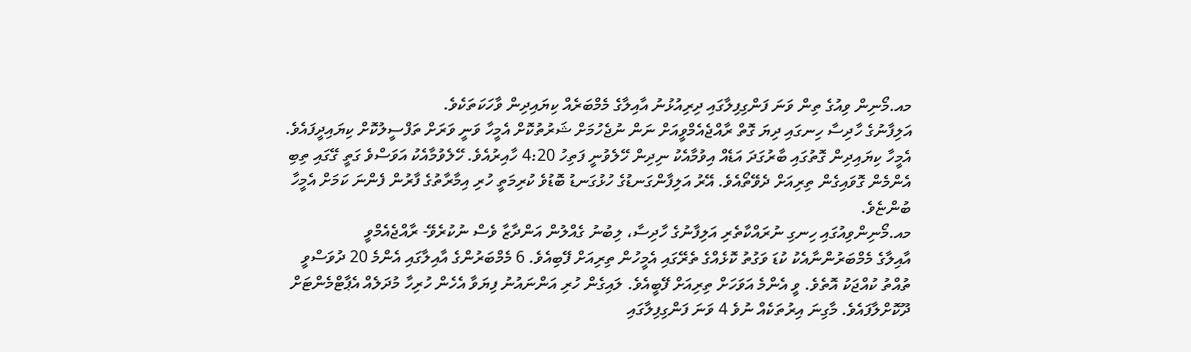މއ.މޯނިން ވިއުގެ ތިން ވަނަ ފަންގިފިލާގައި ދިރިއުޅުނު އާއިލާގެ މެމްބަރެއް ކިޔައިދިން ވާހަކަތަކެވެ.
އަލިފާނުގެ ހާދިސާ ހިނގައި ދިޔަ ގޮތް ރާއްޖެއެމްވީއަށް ނަން ނުޖެހުމަށް ޝަރުތުކޮށް އެމީހާ ވަނީ ވަރަށް ތަފްސީލުކޮށް ކިޔައިދީފައެވެ. އެމީހާ ކިޔައިދިން ގޮތުގައި ބާރުގަދަ އަޑެއް އިވުމާއެކު ނިދިން ހޭލެވުނީ ފަތިހު 4:20 ހާއިރުއެވެ. ހޭލެވުމާއެކު އަވަސްވެ ގަތީ ގޭގައި ތިބި އެންމެން ގޮވައިގެން ތިރިއަށް ދެވޭތޯއެވެ. އޭރު އަލިފާންގަނޑުގެ ހުޅުގަނޑު ބޮޑުވެ ކުރިމަތީ ހުރި އިމާރާތުގެ ފާރުން ފެންނަ ކަމަށް އެމީހާ ބުންޏެވެ.
މއ.މޯނިންވިއުގައި ހިނގި ނުރައްކާތެރި އަލިފާނުގެ ހާދިސާ، ލިބުނު ގެއްލުން އަންދާޒާ ވެސް ނުކުރެވޭ- ރާއްޖެއެމްވީ
އާއިލާގެ މެމްބަރުންނާއެކު ކުޑަ ވަގުތު ކޮޅެއްގެ ތެރޭގައި އެމީހުން ތިރިއަށް ފޭބިއެވެ. 6 މެމްބަރުންގެ އާއިލާގައި އެންމެ 20 ދުވަސްވީ ތުއްތު ކުއްޖަކު އޮތެވެ. ވީ އެންމެ އަވަހަށް ތިރިއަށް ފޭބީއެވެ. ލައިގެން ހުރި އަންނައުނު ފިޔަވާ އެހެން ހުރިހާ މުދަލެއް އެޕާޓްމެންޓަށް ދޫކޮށްލާފައެވެ. މާގިނަ އިރުތަކެއް ނުވެ 4 ވަނަ ފަންގިފިލާގައި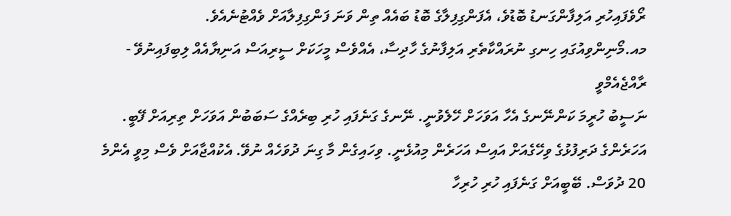ރޯވެފައިހުރި އަލިފާންގަނޑު ބޮޑުވެ، އެފަންގިފިލާގެ ބޮޑު ބައެއް ތިން ވަނަ ފަންގިފިލާއަށް ވެއްޓުނެއެވެ.
މއ.މޯނިންވިއުގައި ހިނގި ނުރައްކާތެރި އަލިފާނުގެ ހާދިސާ، އެއްވެސް މީހަކަށް ސީރިއަސް އަނިޔާއެއް ލިބިފައިނުވޭ - ރާއްޖެއެމްވީ
ނަސީބު ހުރީމަ ކަންނޭނގެ އެހާ އަވަހަށް ހޭލެވުނީ. ނޭނގެ ގަނެފައި ހުރި ބިރެއްގެ ސަބަބުން އަވަހަށް ތިރިއަށް ފޭބީ. އަހަރެންގެ ދަރިފުޅުގެ ވިހޭގެއަށް އައިސް އަހަރެން މިއުޅެނީ. ވިހައިގެން މާ ގިނަ ދުވަހެއް ނުވޭ. އެކުއްޖާއަށް ވެސް މިވީ އެންމެ 20 ދުވަސް. ބޭބީއަށް ގަނެފައި ހުރި ހުރިހާ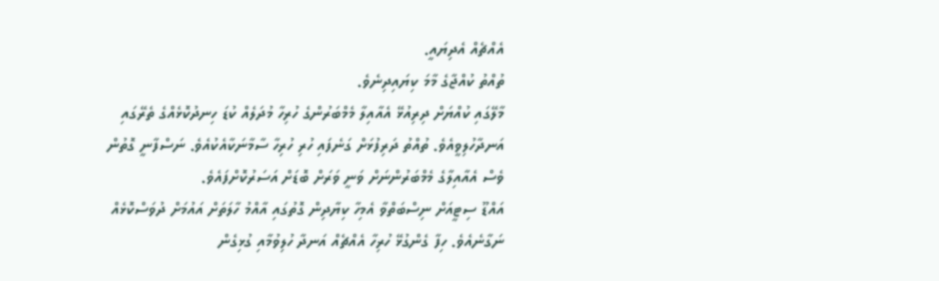އެއްޗެއް އެދިޔައީ.
ތުއްތު ކުއްޖާގެ މާމަ ކިޔައިދިނެވެ.
މާލޭގައި ކުއްޔަށް ދިރިއުޅޭ އެއާއިލާ މެމްބަރުންގެ ހުރިހާ މުދަލެއް ކުޑަ ހިނދުކޮޅެއްގެ ތެރޭގައި އަނދާހުލިވީއެވެ. ތުއްތު ދަރިފުޅަށް ގަނެފައި ހުރި ހުރިހާ ސާމާނަކާއެކުއެވެ. ނަސްފާނީ ގޮތުން ވެސް އެއާއިލާގެ މެމްބަރުންނަށް ވަނީ ވަރަށް ބޮޑަށް އަސަރުކޮށްފައެވެ.
އައްޑޫ ސިޓީއަށް ނިސްބަތްވާ އެމިހާ ކިޔާދިން ގޮތުގައި އާއްމު ހާލަތަށް އައުމަށް ދުވަސްކޮޅެއް ނަގާނެއެވެ. ހިފާ ގެންގުޅޭ ހުރިހާ އެއްޗެއް އަނދާ ހުލިވުމާއި ގުޅިގެން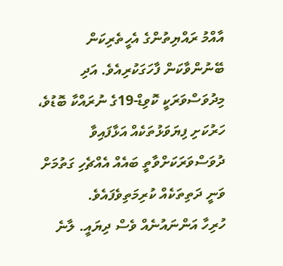އާއްމު ރައްޔިތުންގެ އެހީތެރިކަން ބޭނުންވާކަން ފާހަގަކުރިއެވެ. އަދި މިދުވަސްވަރަކީ ކޮވިޑް-19ގެ ނުރައްކާ ބޮޑުވެ، ހަރުކަށި ފިޔަވަޅުތަކެއް އަޅާފައިވާ ދުވަސްވަރަކަށްވާތީ ބައެއް އެއްޗެހި ގަތުމަށް ވަނީ ދަތިތަކެއް ކުރިމަތިވެފައެވެ.
ހުރިހާ އަންނައުނެއް ވެސް ދިޔައީ. ލާނެ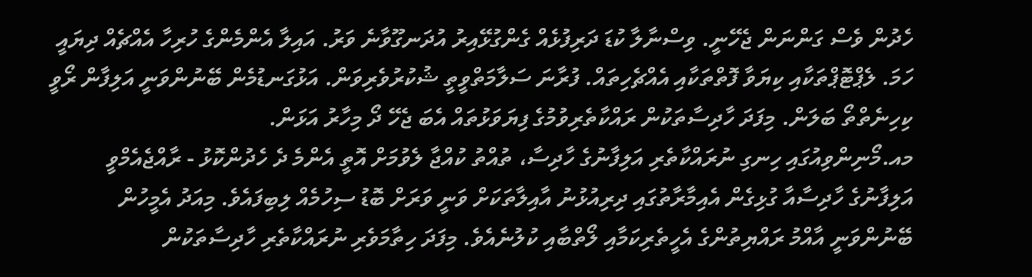ހެދުން ވެސް ގަންނަން ޖެހޭނީ. ވިސްނާލާ ކުޑަ ދަރިފުޅެއް ގެންގުޅޭއިރު އުދަނގޫވާނެ ވަރު. އައިލާ އެންމެންގެ ހުރިހާ އެއްޗެއް ދިޔައީ ހަމަ. ލެޕްޓޮޕްތަކާއި ކިޔަވާ ފޮތްތަކާއި އެއްޗެހިތައް. ފުރާނަ ސަލާމަތްވީތީ ޝުކުރުވެރިވަން. އަޅުގަނޑުމެން ބޭނުންވަނީ އަލިފާން ރޯވީ ކިހިނެތްތޯ ބަލަން. މިފަދަ ހާދިސާތަކުން ރައްކާތެރިވުމުގެ ފިޔަވަޅުތައް އެބަ ޖެހޭ ދޯ މިހާރު އަޅަން.
މއ.މޯނިންވިއުގައި ހިނގި ނުރައްކާތެރި އަލިފާނުގެ ހާދިސާ، ތުއްތު ކުއްޖާ ލެވުމަށް އޮތީ އެންމެ ދެ ހެދުންކޮޅު - ރާއްޖެއެމްވީ
އަލިފާނުގެ ހާދިސާއާ ގުޅިގެން އެއިމާރާތުގައި ދިރިއުޅުނު އާއިލާތަކަށް ވަނީ ވަރަށް ބޮޑު ސިހުމެއް ލިބިފައެވެ. މިއަދު އެމީހުން ބޭނުންވަނީ އާއްމު ރައްޔިތުންގެ އެހީތެރިކަމާއި ލޯތްބާއި ކުލުނެއެވެ. މިފަދަ ހިތާމަވެރި ނުރައްކާތެރި ހާދިސާތަކުން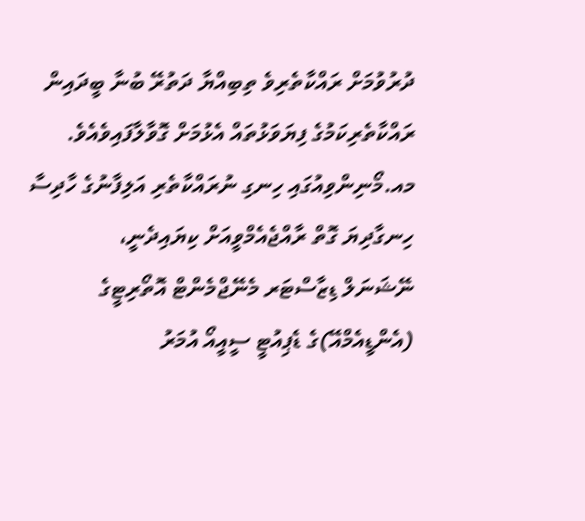ދުރުވުމަށް ރައްކާތެރިވެ ތިބިއްޔާ ދަތުރޭ ބުނާ ބީދައިން ރައްކާތެރިކަމުގެ ފިޔަވަޅުތައް އެޅުމަށް ގޮވާލާފައިވެއެވެ.
މއ.މޯނިންވިއުގައި ހިނގި ނުރައްކާތެރި އަލިފާނުގެ ހާދިސާ ހިނގާދިޔަ ގޮތް ރާއްޖެއެމްވީއަށް ކިޔައިދެނީ،
ނޭޝަނަލް ޑިޒާސްޓަރ މެނޭޖްމެންޓް އޮތޯރިޓީގެ (އެންޑީއެމްއޭ)ގެ ޑެޕިއުޓީ ސީއީއޯ އުމަރު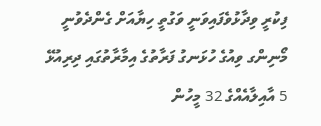ފިކުރީ ވިދާޅުވެފައިވަނީ ވަގުތީ ހިޔާއަށް ގެންދެވުނީ މޯނިންގ ވިއުގެ ހުޅަނގު ފަރާތުގެ އިމާރާތުގައި ދިރިއުޅޭ 5 އާއިލާއެއްގެ 32 މީހުން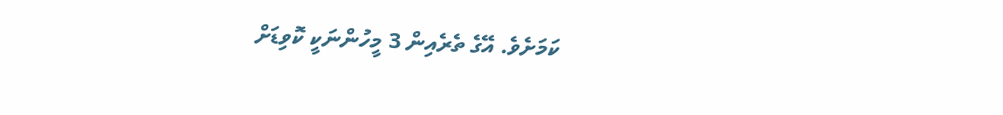ކަމަށެވެ. އޭގެ ތެރެއިން 3 މީހުންނަކީ ކޮވިޑަށް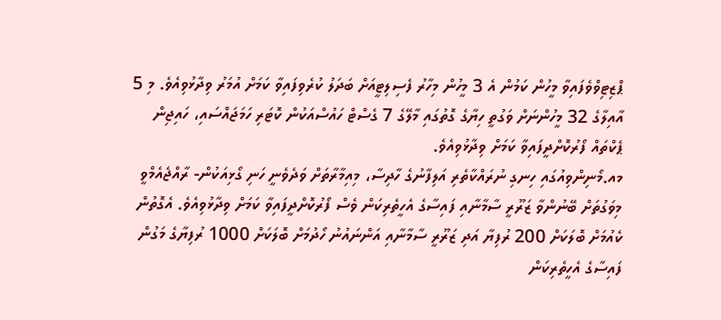ޕްޒިޓިވްވެފައިވާ މީހުން ކަމުން އެ 3 މީހުން މިހާރު ފެސިލިޓީއަށް ބަދަލު ކުރެވިފައިވާ ކަމަށް އުމަރު ވިދާޅުވިއެވެ. މި 5 އާއިލާގެ 32 މީހުންނަށް ވަގުތީ ހިޔާގެ ގޮތުގައި މާލޭގެ 7 ގެސްޓް ހައުސްއަކުން ކޮޓަރި ހަމަޖައްސައި، ހައިޖިން ޕެކްތައް ފޯރުކޮށްދީފައިވާ ކަމަށް ވިދާޅުވިއެވެ.
މއ.މޯނިންވިއުގައި ހިނގި ނުރައްކާތެރި އަލިފާނުގެ ހާދިސާ، މިއިމާރާތަށް ވަދެވެނީ ހަނި ގޯޅިއަކުން- ރާއްޖެއެމްވީ
މިވަގުތަށް ބޭނުންވާ ޒަރޫރީ ސާމާނާއި ފައިސާގެ އެހީތެރިކަން ވެސް ފޯރުކޮށްދީފައިވާ ކަމަށް ވިދާޅުވިއެވެ. އެގޮތުން ކެއުމަށް ބޮލަކަށް 200 ރުފިޔާ އަދި ޒަރޫރީ ސާމާނާއި އަންނައުނު ހޯދުމަށް ބޮލަކަށް 1000 ރުފިޔާގެ މަގުން ފައިސާގެ އެހީތެރިކަން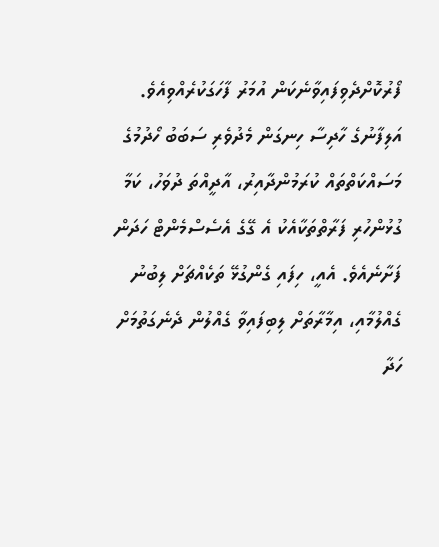ފޯރުކޮށްދެވިފައިވާނެކަން އުމަރު ފާހަގަކުރެއްވިއެވެ.
އަލިފާނުގެ ހާދިސާ ހިނގަން މެދުވެރި ސަބަބު ހޯދުމުގެ މަސައްކަތްތައް ކުރަމުންދާއިރު، އާދީއްތަ ދުވަހު، ކަމާ ގުޅުންހުރި ފަރާތްތަކާއެކު އެ ގޭގެ އެސެސްމެންޓް ހަދަން ފަށާނެއެވެ. އެއީ، ހިފައި ގެންގުޅޭ ތަކެއްޗަށް ލިބުނު ގެއްލުމާއި، އިމާރާތަށް ލިބިފައިވާ ގެއްލުން ދެނެގަތުމަށް ހަދާ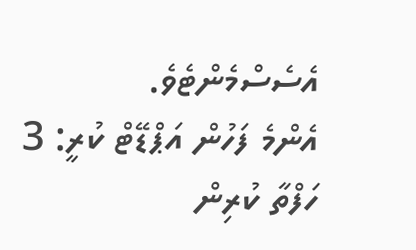އެސެސްމެންޓެވެ.
އެންމެ ފަހުން އަޕްޑޭޓް ކުރީ: 3 ހަފްތާ ކުރިން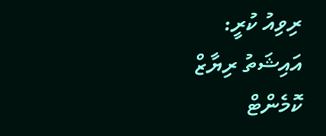ރިވިއު ކުރީ: އައިޝަތު ރިޔާޒް
ކޮމެންޓް